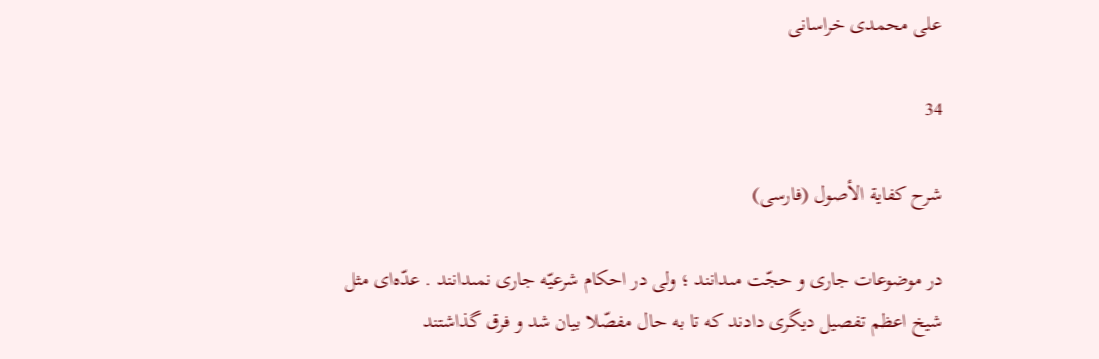على محمدى خراسانى

34

شرح كفاية الأصول (فارسى)

در موضوعات جارى و حجّت مىدانند ؛ ولى در احكام شرعيّه جارى نمىدانند . عدّه‌اى مثل شيخ اعظم تفصيل ديگرى دادند كه تا به حال مفصّلا بيان شد و فرق گذاشتند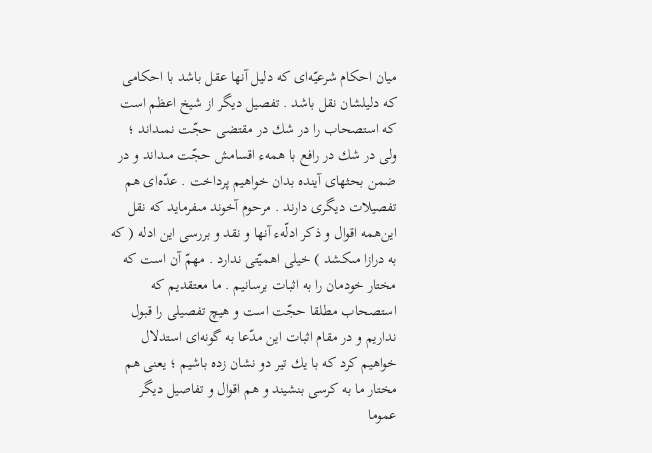ميان احكام شرعيّه‌اى كه دليل آنها عقل باشد با احكامى كه دليلشان نقل باشد . تفصيل ديگر از شيخ اعظم است كه استصحاب را در شك در مقتضى حجّت نمىداند ؛ ولى در شك در رافع با همهء اقسامش حجّت مىداند و در ضمن بحثهاى آينده بدان خواهيم پرداخت . عدّه‌اى هم تفصيلات ديگرى دارند . مرحوم آخوند مىفرمايد كه نقل اين‌همه اقوال و ذكر ادلّهء آنها و نقد و بررسى اين ادله ( كه به درازا مىكشد ) خيلى اهميّتى ندارد . مهمّ آن است كه مختار خودمان را به اثبات برسانيم . ما معتقديم كه استصحاب مطلقا حجّت است و هيچ تفصيلى را قبول نداريم و در مقام اثبات اين مدّعا به گونه‌اى استدلال خواهيم كرد كه با يك تير دو نشان زده باشيم ؛ يعنى هم مختار ما به كرسى بنشيند و هم اقوال و تفاصيل ديگر عموما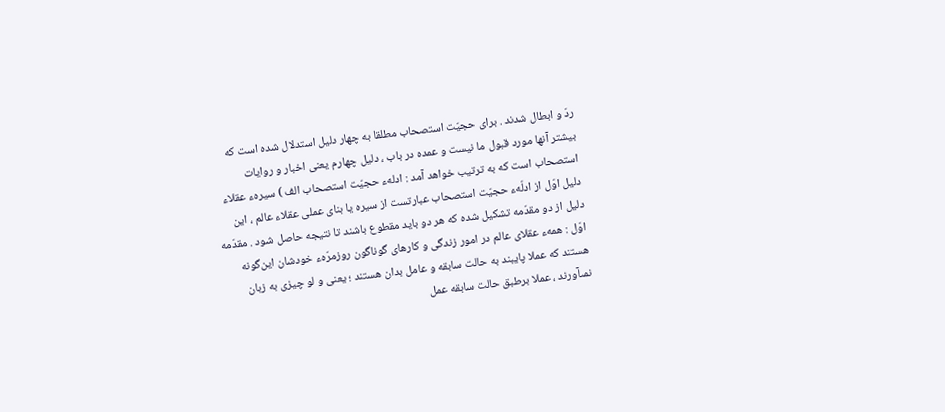ردّ و ابطال شدند . براى حجيّت استصحاب مطلقا به چهار دليل استدلال شده است كه بيشتر آنها مورد قبول ما نيست و عمده در باب ، دليل چهارم يعنى اخبار و روايات استصحاب است كه به ترتيب خواهد آمد : ادلهء حجيّت استصحاب الف ) سيرهء عقلاء دليل اوّل از ادلّهء حجيّت استصحاب عبارتست از سيره يا بناى عملى عقلاء عالم ، اين دليل از دو مقدّمه تشكيل شده كه هر دو بايد مقطوع باشند تا نتيجه حاصل شود . مقدّمه اوّل : همهء عقلاى عالم در امور زندگى و كارهاى گوناگون روزمرّهء خودشان اين‌گونه هستند كه عملا پايبند به حالت سابقه و عامل بدان هستند ؛ يعنى و لو چيزى به زبان نمىآورند ، عملا برطبق حالت سابقه عمل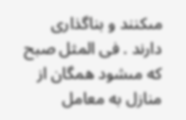مىكنند و بناگذارى دارند . فى المثل صبح كه مىشود همگان از منازل به معامل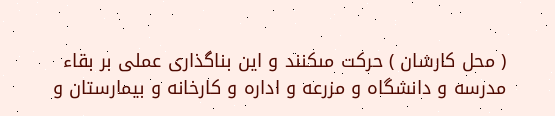( محل كارشان ) حركت مىكنند و اين بناگذارى عملى بر بقاء مدرسه و دانشگاه و مزرعه و اداره و كارخانه و بيمارستان و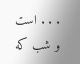. . . است و شب كه